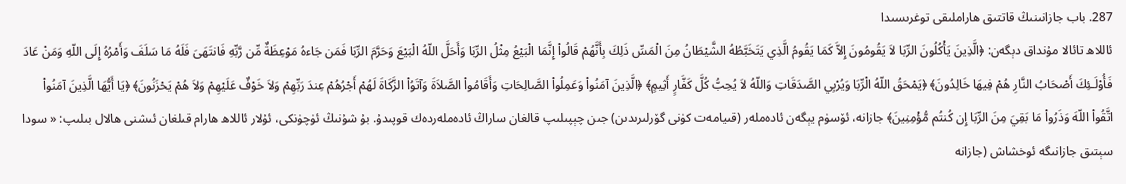287. باب جازانىنىڭ قاتتىق ھاراملىقى توغرىسىدا
ئاللاھ تائالا مۇنداق دېگەن: ﴿الَّذِينَ يَأْكُلُونَ الرِّبَا لاَ يَقُومُونَ إِلاَّ كَمَا يَقُومُ الَّذِي يَتَخَبَّطُهُ الشَّيْطَانُ مِنَ الْمَسِّ ذَلِكَ بِأَنَّهُمْ قَالُواْ إِنَّمَا الْبَيْعُ مِثْلُ الرِّبَا وَأَحَلَّ اللّهُ الْبَيْعَ وَحَرَّمَ الرِّبَا فَمَن جَاءهُ مَوْعِظَةٌ مِّن رَّبِّهِ فَانتَهَىَ فَلَهُ مَا سَلَفَ وَأَمْرُهُ إِلَى اللّهِ وَمَنْ عَادَ فَأُوْلَـئِكَ أَصْحَابُ النَّارِ هُمْ فِيهَا خَالِدُونَ﴾ ﴿يَمْحَقُ اللّهُ الْرِّبَا وَيُرْبِي الصَّدَقَاتِ وَاللّهُ لاَ يُحِبُّ كُلَّ كَفَّارٍ أَثِيمٍ﴾ ﴿الَّذِينَ آمَنُواْ وَعَمِلُواْ الصَّالِحَاتِ وَأَقَامُواْ الصَّلاَةَ وَآتَوُاْ الزَّكَاةَ لَهُمْ أَجْرُهُمْ عِندَ رَبِّهِمْ وَلاَ خَوْفٌ عَلَيْهِمْ وَلاَ هُمْ يَحْزَنُونَ﴾ ﴿يَا أَيُّهَا الَّذِينَ آمَنُواْ اتَّقُواْ اللّهَ وَذَرُواْ مَا بَقِيَ مِنَ الرِّبَا إِن كُنتُم مُّؤْمِنِينَ﴾ جازانە، ئۆسۈم يېگەن ئادەملەر (قىيامەت كۈنى گۆرلىرىدىن) جىن چېپىلىپ قالغان ساراڭ ئادەملەردەك قوپىدۇ. بۇ شۇنىڭ ئۈچۈنكى، ئۇلار ئاللاھ ھارام قىلغان ئىشنى ھالال بىلىپ: « سودا سېتىق جازانىگە ئوخشاش (جازانە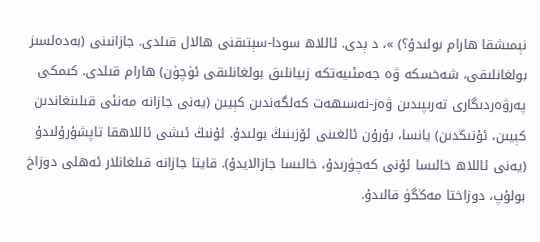نېمىشقا ھارام بولىدۇ؟) »، د ېدى. ئاللاھ سودا-سېتىقنى ھالال قىلدى. جازانىنى (بەدەلسىز بولغانلىقى، شەخسكە ۋە جەمئىيەتكە زىيانلىق بولغانلىقى ئۈچۈن) ھارام قىلدى. كىمكى پەرۋەردىگارى تەرىپىدىن ۋەز-نەسىھەت كەلگەندىن كېيىن (يەنى جازانە مەنئى قىلىنغاندىن كېيىن، ئۇنىڭدىن) يانسا، بۇرۇن ئالغىنى ئۆزىنىڭ بولىدۇ. ئۇنىڭ ئىشى ئاللاھقا تاپشۇرۇلىدۇ (يەنى ئاللاھ خالىسا ئۇنى كەچۈرىدۇ، خالىسا جازالايدۇ). قايتا جازانە قىلغانلار ئەھلى دوزاخ بولۇپ، دوزاختا مەڭگۈ قالىدۇ.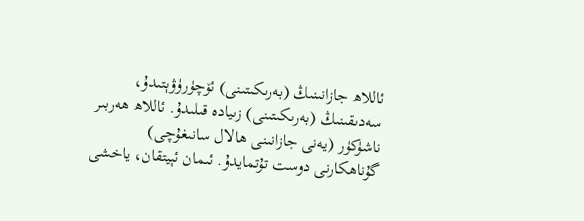ئاللاھ جازانىنىڭ (بەرىكىتىنى) ئۆچۈرۈۋېتىدۇ، سەدىقىنىڭ (بەرىكىتىنى) زىيادە قىلىدۇ. ئاللاھ ھەربىر ناشۈكۈر (يەنى جازانىنى ھالال سانىغۇچى) گۇناھكارنى دوست تۇتمايدۇ. ئىمان ئېيتقان، ياخشى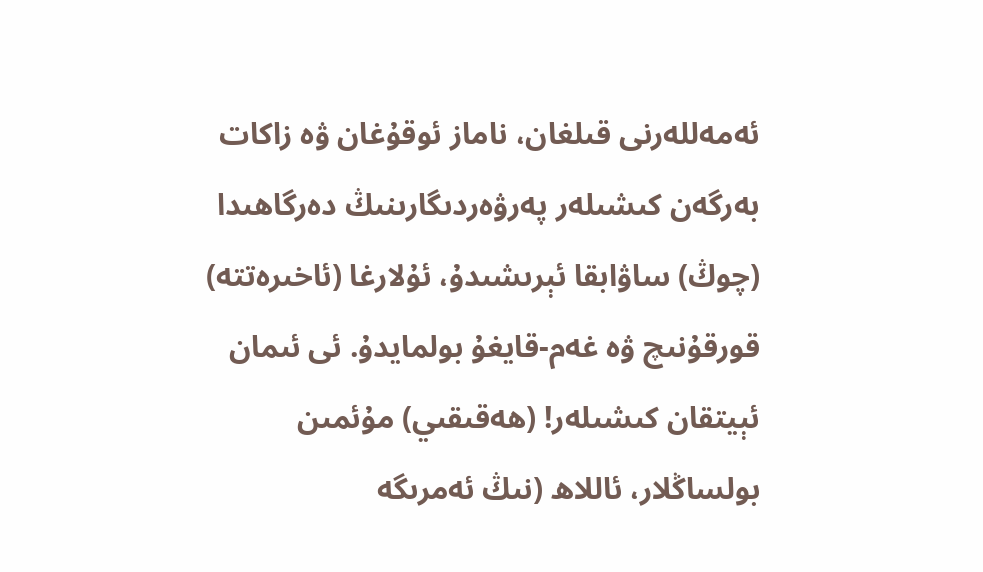ئەمەللەرنى قىلغان، ناماز ئوقۇغان ۋە زاكات بەرگەن كىشىلەر پەرۋەردىگارىنىڭ دەرگاھىدا (چوڭ) ساۋابقا ئېرىشىدۇ، ئۇلارغا (ئاخىرەتتە) قورقۇنىچ ۋە غەم-قايغۇ بولمايدۇ. ئى ئىمان ئېيتقان كىشىلەر! (ھەقىقىي) مۇئمىن بولساڭلار، ئاللاھ (نىڭ ئەمرىگە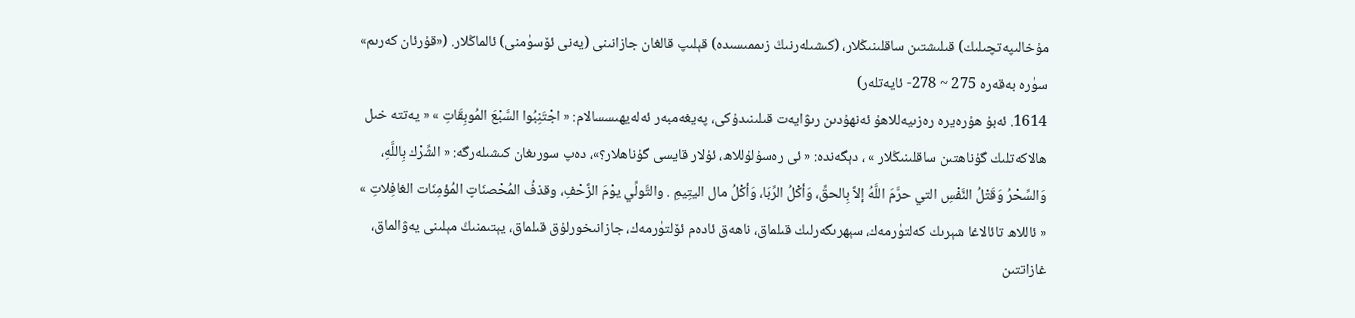مۇخالىپەتچىلىك) قىلىشتىن ساقلىنىڭلار، (كىشىلەرنىڭ زىممىسىدە) قېلىپ قالغان جازانىنى (يەنى ئۆسۈمنى) ئالماڭلار. («قۇرئان كەرىم» سۈرە بەقەرە 275 ~ 278- ئايەتلەر)
1614. ئەبۇ ھۇرەيرە رەزىيەللاھۇ ئەنھۇدىن رىۋايەت قىلىنىدۇكى، پەيغەمبەر ئەلەيھىسسالام: « اجْتَنِبُوا السَّبْعَ المُوبِقَاتِ » « يەتتە خىل ھالاكەتلىك گۇناھتىن ساقلىنىڭلار » ، دېگەندە: « ئى رەسۇلۇللاھ، ئۇلار قايسى گۇناھلار؟»، دەپ سورىغان كىشىلەرگە: « الشِّرْك بِاللَّهِ، وَالسِّحْرُ وَقَتْلُ النَّفْسِ التي حرَّمَ اللَّهُ إلاَّ بِالحقِّ، وَأكْلُ الرِّبَا، وَأكْلُ مال اليتِيمِ . والتَّولِّي يوْمَ الزَّحْفِ، وقذفُ المُحْصنَاتٍ المُؤمِنَات الغافِلاتِ » « ئاللاھ تائالاغا شېرىك كەلتۈرمەك، سېھرىگەرلىك قىلماق، ناھەق ئادەم ئۆلتۈرمەك، جازانىخورلۇق قىلماق، يېتىمنىڭ مېلىنى يەۋالماق، غازاتتىن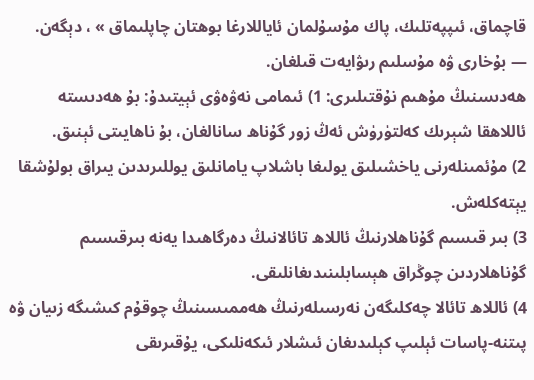قاچماق، ئىپپەتلىك، پاك مۇسۇلمان ئاياللارغا بوھتان چاپلىماق » ، دېگەن.
― بۇخارى ۋە مۇسلىم رىۋايەت قىلغان.
ھەدىسنىڭ مۇھىم نۇقتىلىرى: 1) ئىمامى نەۋەۋى ئېيتىدۇ: بۇ ھەدىستە ئاللاھقا شېرىك كەلتۈرۈش ئەڭ زور گۇناھ سانالغان، بۇ ناھايىتى ئېنىق.
2) مۇئمىنلەرنى ياخشىلىق يولىغا باشلاپ يامانلىق يوللىرىدىن يىراق بولۇشقا يېتەكلەش.
3) بىر قىسىم گۇناھلارنىڭ ئاللاھ تائالانىڭ دەرگاھىدا يەنە بىرقىسىم گۇناھلاردىن چوڭراق ھېسابلىنىدىغانلىقى.
4) ئاللاھ تائالا چەكلىگەن نەرسىلەرنىڭ ھەممىسىنىڭ چوقۇم كىشىگە زىيان ۋە پىتنە-پاسات ئېلىپ كېلىدىغان ئىشلار ئىكەنلىكى، يۇقىرىقى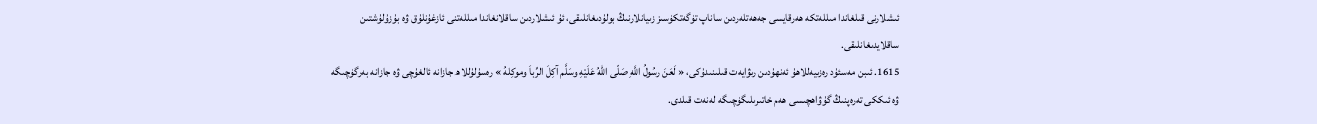ئىشلارنى قىلغاندا مىللەتكە ھەرقايسى جەھەتلەردىن ساناپ تۈگەتكۈسىز زىيانلارنىڭ بولۇدىغانلىقى، ئۇ ئىشلاردىن ساقلانغاندا مىللەتنى ئازغۇنلۇق ۋە بۇزۇلۇشتىن ساقلايدىغانلىقى.
1615. ئىبن مەسئۇد رەزىيەللاھۇ ئەنھۇدىن رىۋايەت قىلىنىدۇكى، « لَعَنَ رسُولُ اللَّهِ صَلّى اللهُ عَلَيْهِ وسَلَّم آكِلَ الرِّباَ وموكِلهُ » رەسۇلۇللاھ جازانە ئالغۇچى ۋە جازانە بەرگۈچىگە ۋە ئىككى تەرەپنىڭ گۇۋاھچىسى ھەم خاتىرىلىگۈچىگە لەنەت قىلدى.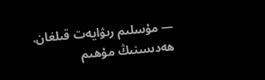― مۇسلىم رىۋايەت قىلغان.
ھەدىسنىڭ مۇھىم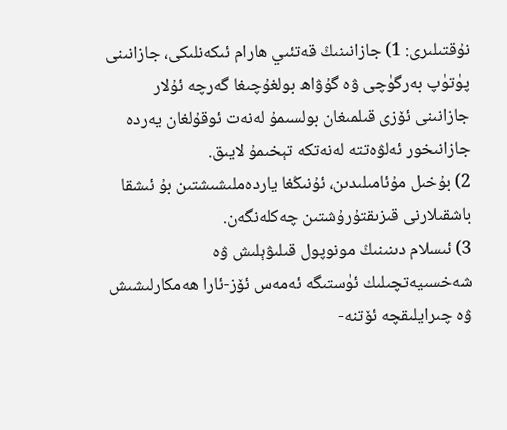نۇقتىلىرى: 1) جازانىنىڭ قەتئىي ھارام ئىكەنلىكى، جازانىنى پۈتۈپ بەرگۈچى ۋە گۇۋاھ بولغۇچىغا گەرچە ئۇلار جازانىنى ئۆزى قىلمىغان بولسىمۇ لەنەت ئوقۇلغان يەردە جازانىخور ئەلۋەتتە لەنەتكە تېخىمۇ لايىق.
2) بۇخىل مۇئامىلىدىن، ئۇنىڭغا ياردەملىشىشتىن بۇ ئىشقا باشقىلارنى قىزىقتۇرۇشتىن چەكلەنگەن.
3) ئىسلام دىنىنىڭ مونوپول قىلىۋېلىش ۋە شەخسىيەتچىلىك ئۈستىگە ئەمەس ئۆز-ئارا ھەمكارلىشىش ۋە چىرايلىقچە ئۆتنە-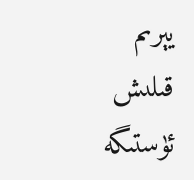يېرىم قىلىش ئۈستىگە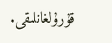قۇرۇلغانلىقى.